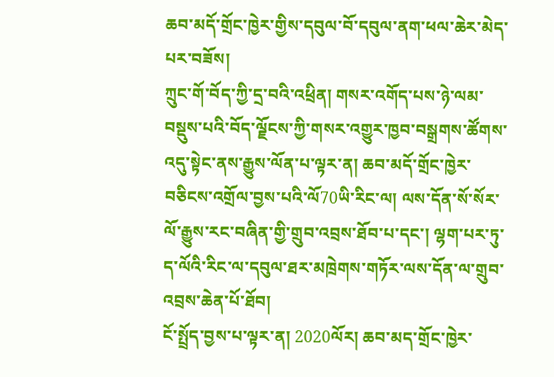ཆབ་མདོ་གྲོང་ཁྱེར་གྱིས་དབུལ་བོ་དབུལ་ནག་ཕལ་ཆེར་མེད་པར་བཟོས།
ཀྲུང་གོ་བོད་ཀྱི་དྲ་བའི་འཕྲིན། གསར་འགོད་པས་ཉེ་ལམ་བསྡུས་པའི་བོད་ལྗོངས་ཀྱི་གསར་འགྱུར་ཁྱབ་བསྒྲགས་ཚོགས་འདུ་སྟེང་ནས་རྒྱུས་ལོན་པ་ལྟར་ན། ཆབ་མདོ་གྲོང་ཁྱེར་བཅིངས་འགྲོལ་བྱས་པའི་ལོ70ཡི་རིང་ལ། ལས་དོན་སོ་སོར་ལོ་རྒྱུས་རང་བཞིན་གྱི་གྲུབ་འབྲས་ཐོབ་པ་དང་། ལྷག་པར་ཏུ་ད་ལོའི་རིང་ལ་དབུལ་ཐར་མཁྲེགས་གཏོར་ལས་དོན་ལ་གྲུབ་འབྲས་ཆེན་པོ་ཐོབ།
ངོ་སྤྲོད་བྱས་པ་ལྟར་ན། 2020ལོར། ཆབ་མད་གྲོང་ཁྱེར་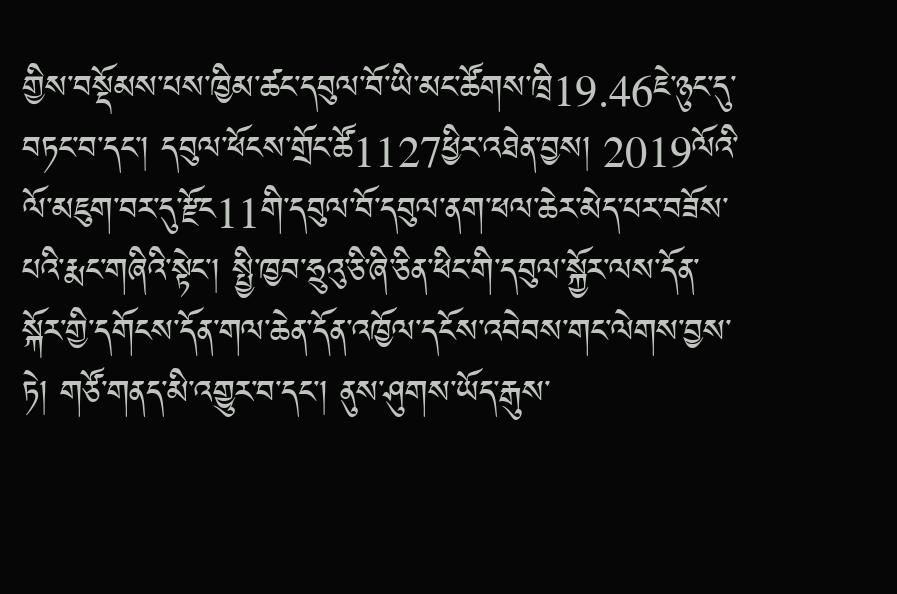གྱིས་བསྡོམས་པས་ཁྱིམ་ཚང་དབུལ་བོ་ཡི་མང་ཚོགས་ཁྲི19.46ཇེ་ཉུང་དུ་བཏང་བ་དང་། དབུལ་ཕོངས་གྲོང་ཚོ1127ཕྱིར་འཐེན་བྱས། 2019ལོའི་ལོ་མཇུག་བར་དུ་རྫོང11གི་དབུལ་བོ་དབུལ་ནག་ཕལ་ཆེར་མེད་པར་བཟོས་པའི་རྨང་གཞིའི་སྟེང་། སྤྱི་ཁྱབ་ཧྲུའུ་ཅི་ཞི་ཅིན་ཕིང་གི་དབུལ་སྐྱོར་ལས་དོན་སྐོར་གྱི་དགོངས་དོན་གལ་ཆེན་དོན་འཁྱོལ་དངོས་འབེབས་གང་ལེགས་བྱས་ཏེ། གཙོ་གནད་མི་འགྱུར་བ་དང་། ནུས་ཤུགས་ཡོད་རྒུས་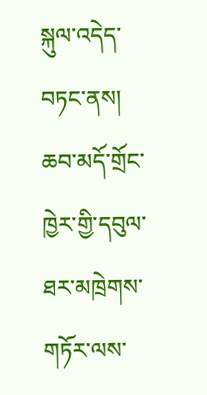སྐུལ་འདེད་བཏང་ནས། ཆབ་མདོ་གྲོང་ཁྱེར་གྱི་དབུལ་ཐར་མཁྲེགས་གཏོར་ལས་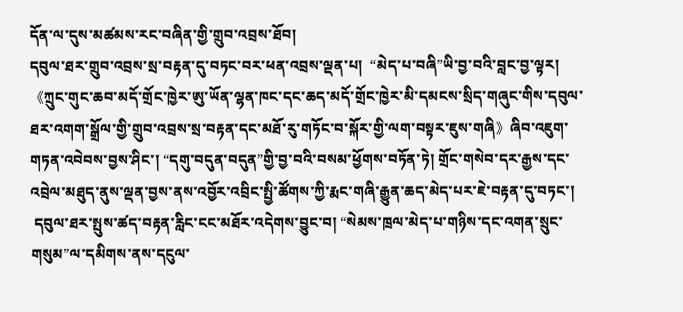དོན་ལ་དུས་མཚམས་རང་བཞིན་གྱི་གྲུབ་འབྲས་ཐོབ།
དབུལ་ཐར་གྲུབ་འབྲས་སྲ་བརྟན་དུ་བཏང་བར་ཕན་འབྲས་ལྡན་པ།  “མེད་པ་བཞི”ཡི་བྱ་བའི་བླང་བྱ་ལྟར། 《ཀྲུང་གུང་ཆབ་མདོ་གྲོང་ཁྱེར་ཨུ་ཡོན་ལྷན་ཁང་དང་ཆད་མདོ་གྲོང་ཁྱེར་མི་དམངས་སྲིད་གཞུང་གིས་དབུལ་ཐར་འགག་སྒྲོལ་གྱི་གྲུབ་འབྲས་སྲ་བརྟན་དང་མཐོ་རུ་གཏོང་བ་སྐོར་གྱི་ལག་བསྟར་ཇུས་གཞི》ཞིབ་འཇུག་གཏན་འབེབས་བྱས་ཤིང་། “དགུ་བདུན་བདུན”གྱི་བྱ་བའི་བསམ་ཕྱོགས་བཏོན་ཏེ། གྲོང་གསེབ་དར་རྒྱས་དང་འབྲེལ་མཐུད་ནུས་ལྡན་བྱས་ནས་འབྱོར་འབྲིང་སྤྱི་ཚོགས་ཀྱི་རྨང་གཞི་རྒྱུན་ཆད་མེད་པར་ཇེ་བརྟན་དུ་བཏང་།
 དབུལ་ཐར་སྤུས་ཚད་བརྟན་རླིང་ངང་མཐོར་འདེགས་བྱུང་བ། “སེམས་ཁྲལ་མེད་པ་གཉིས་དང་འགན་སྲུང་གསུམ”ལ་དམིགས་ནས་དངུལ་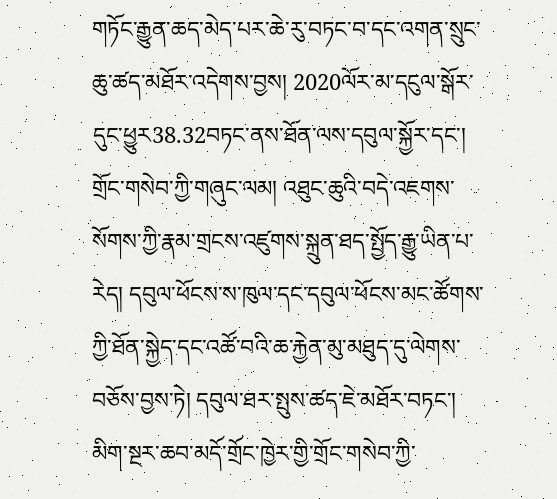གཏོང་རྒྱུན་ཆད་མེད་པར་ཆེ་རུ་བཏང་བ་དང་འགན་སྲུང་ཆུ་ཚད་མཐོར་འདེགས་བྱས། 2020ལོར་མ་དངུལ་སྒོར་དུང་ཕྱུར38.32བཏང་ནས་ཐོན་ལས་དབུལ་སྐྱོར་དང་། གྲོང་གསེབ་ཀྱི་གཞུང་ལམ། འཐུང་ཆུའི་བདེ་འཇགས་སོགས་ཀྱི་རྣམ་གྲངས་འཛུགས་སྐྲུན་ཐད་སྤྱོད་རྒྱུ་ཡིན་པ་རེད། དབུལ་ཕོངས་ས་ཁུལ་དང་དབུལ་ཕོངས་མང་ཚོགས་ཀྱི་ཐོན་སྐྱེད་དང་འཚོ་བའི་ཆ་རྐྱེན་མུ་མཐུད་དུ་ལེགས་བཅོས་བྱས་ཏེ། དབུལ་ཐར་སྤུས་ཚད་ཇེ་མཐོར་བཏང་། མིག་སྔར་ཆབ་མདོ་གྲོང་ཁྱེར་གྱི་གྲོང་གསེབ་ཀྱི་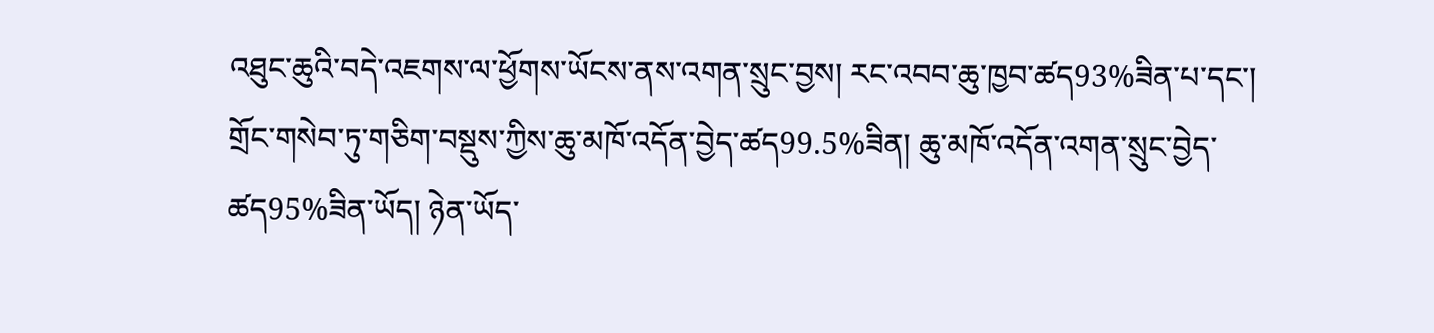འཐུང་ཆུའི་བདེ་འཇགས་ལ་ཕྱོགས་ཡོངས་ནས་འགན་སྲུང་བྱས། རང་འབབ་ཆུ་ཁྱབ་ཚད93%ཟིན་པ་དང་། གྲོང་གསེབ་ཏུ་གཅིག་བསྡུས་ཀྱིས་ཆུ་མཁོ་འདོན་བྱེད་ཚད99.5%ཟིན། ཆུ་མཁོ་འདོན་འགན་སྲུང་བྱེད་ཚད95%ཟིན་ཡོད། ཉེན་ཡོད་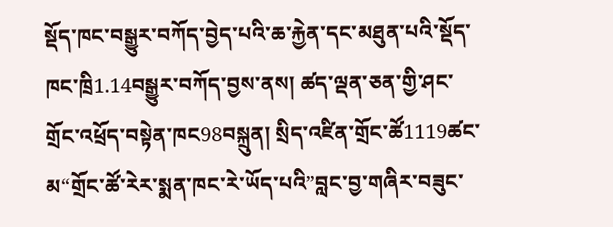སྡོད་ཁང་བསྒྱུར་བཀོད་བྱེད་པའི་ཆ་རྐྱེན་དང་མཐུན་པའི་སྡོད་ཁང་ཁྲི1.14བསྒྱུར་བཀོད་བྱས་ནས། ཚད་ལྡན་ཅན་གྱི་ཤང་གྲོང་འཕྲོད་བསྟེན་ཁང98བསྐྲུན། སྲིད་འཛིན་གྲོང་ཚོ1119ཚང་མ“གྲོང་ཚོ་རེར་སྨན་ཁང་རེ་ཡོད་པའི”བླང་བྱ་གཞིར་བཟུང་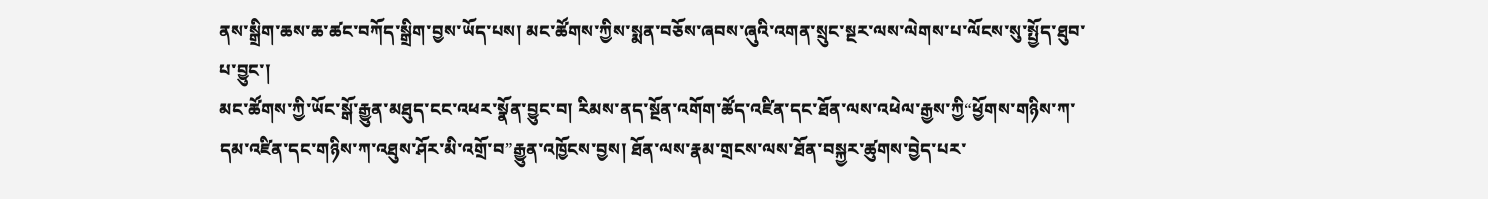ནས་སྒྲིག་ཆས་ཆ་ཚང་བཀོད་སྒྲིག་བྱས་ཡོད་པས། མང་ཚོགས་ཀྱིས་སྨན་བཅོས་ཞབས་ཞུའི་འགན་སྲུང་སྔར་ལས་ལེགས་པ་ལོངས་སུ་སྤྱོད་ཐུབ་པ་བྱུང་།
མང་ཚོགས་ཀྱི་ཡོང་སྒོ་རྒྱུན་མཐུད་ངང་འཕར་སྣོན་བྱུང་བ། རིམས་ནད་སྔོན་འགོག་ཚོད་འཛིན་དང་ཐོན་ལས་འཕེལ་རྒྱས་ཀྱི“ཕྱོགས་གཉིས་ཀ་དམ་འཛིན་དང་གཉིས་ཀ་འཐུས་ཤོར་མི་འགྲོ་བ”རྒྱུན་འཁྱོངས་བྱས། ཐོན་ལས་རྣམ་གྲངས་ལས་ཐོན་བསྐྱར་ཚུགས་བྱེད་པར་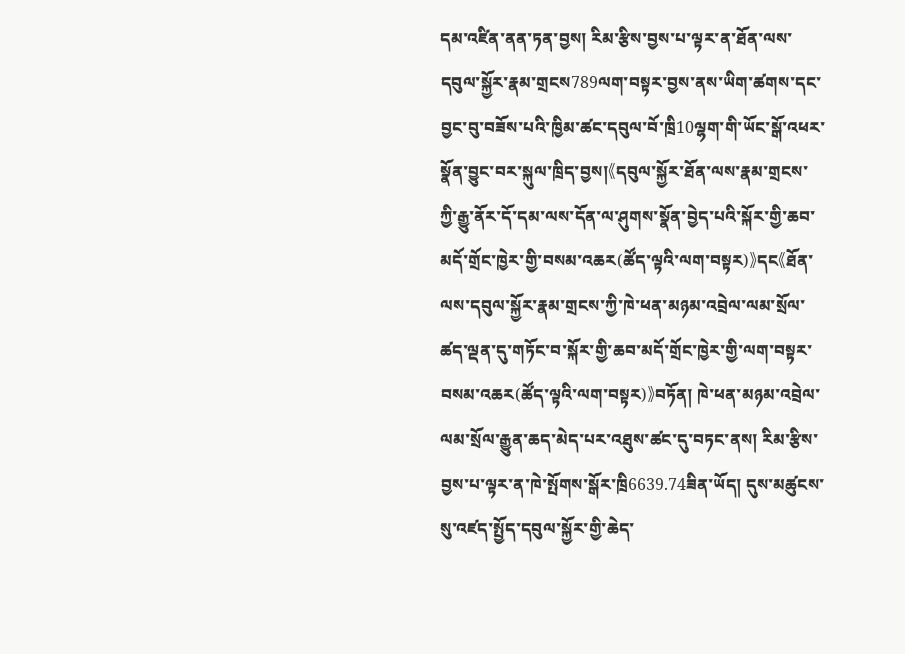དམ་འཛིན་ནན་ཏན་བྱས། རིམ་རྩིས་བྱས་པ་ལྟར་ན་ཐོན་ལས་དབུལ་སྐྱོར་རྣམ་གྲངས789ལག་བསྟར་བྱས་ནས་ཡིག་ཚགས་དང་བྱང་བུ་བཟོས་པའི་ཁྱིམ་ཚང་དབུལ་བོ་ཁྲི10ལྷག་གི་ཡོང་སྒོ་འཕར་སྣོན་བྱུང་བར་སྐུལ་ཁྲིད་བྱས།《དབུལ་སྐྱོར་ཐོན་ལས་རྣམ་གྲངས་ཀྱི་རྒྱུ་ནོར་དོ་དམ་ལས་དོན་ལ་ཤུགས་སྣོན་བྱེད་པའི་སྐོར་གྱི་ཆབ་མདོ་གྲོང་ཁྱེར་གྱི་བསམ་འཆར(ཚོད་ལྟའི་ལག་བསྟར)》དང《ཐོན་ལས་དབུལ་སྐྱོར་རྣམ་གྲངས་ཀྱི་ཁེ་ཕན་མཉམ་འབྲེལ་ལམ་སྲོལ་ཚད་ལྡན་དུ་གཏོང་བ་སྐོར་གྱི་ཆབ་མདོ་གྲོང་ཁྱེར་གྱི་ལག་བསྟར་བསམ་འཆར(ཚོད་ལྟའི་ལག་བསྟར)》བཏོན། ཁེ་ཕན་མཉམ་འབྲེལ་ལམ་སྲོལ་རྒྱུན་ཆད་མེད་པར་འཐུས་ཚང་དུ་བཏང་ནས། རིམ་རྩིས་བྱས་པ་ལྟར་ན་ཁེ་སྤོགས་སྒོར་ཁྲི6639.74ཟིན་ཡོད། དུས་མཚུངས་སུ་འཛད་སྤྱོད་དབུལ་སྐྱོར་གྱི་ཆེད་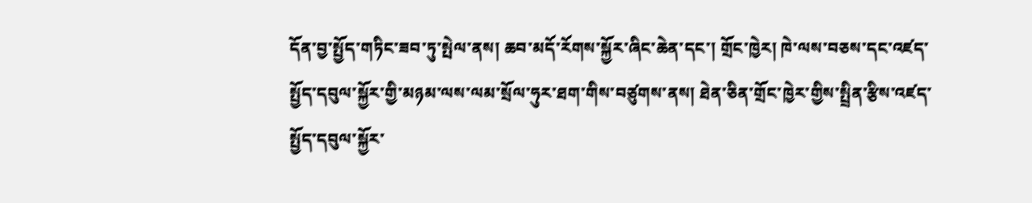དོན་བྱ་སྤྱོད་གཏིང་ཟབ་ཏུ་སྤེལ་ནས། ཆབ་མདོ་རོགས་སྐྱོར་ཞིང་ཆེན་དང་། གྲོང་ཁྱེར། ཁེ་ལས་བཅས་དང་འཛད་སྤྱོད་དབུལ་སྐྱོར་གྱི་མཉམ་ལས་ལམ་སྲོལ་ཧུར་ཐག་གིས་བཙུགས་ནས། ཐེན་ཅིན་གྲོང་ཁྱེར་གྱིས་སྤྲིན་རྩིས་འཛད་སྤྱོད་དབུལ་སྐྱོར་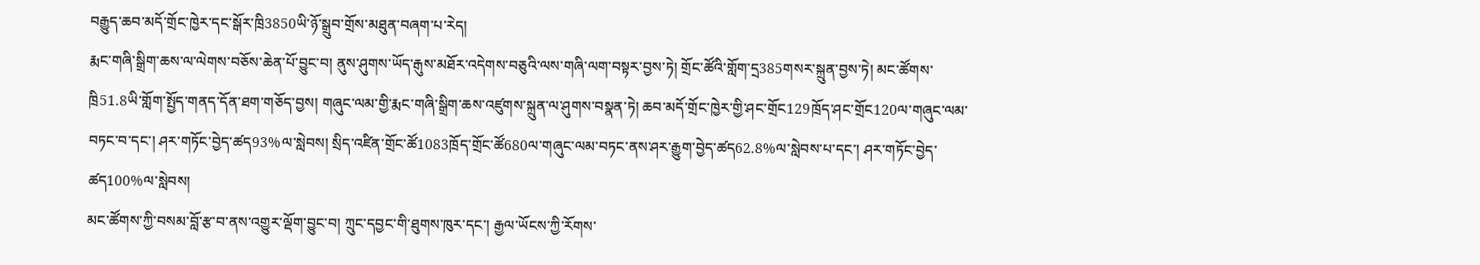བརྒྱུད་ཆབ་མདོ་གྲོང་ཁྱེར་དང་སྒོར་ཁྲི3850ཡི་ཉོ་སྒྲུབ་གྲོས་མཐུན་བཞག་པ་རེད།
རྨང་གཞི་སྒྲིག་ཆས་ལ་ལེགས་བཅོས་ཆེན་པོ་བྱུང་བ། ནུས་ཤུགས་ཡོད་རྒུས་མཐོར་འདེགས་བཅུའི་ལས་གཞི་ལག་བསྟར་བྱས་ཏེ། གྲོང་ཚོའི་གློག་དྲ385གསར་སྐྲུན་བྱས་ཏེ། མང་ཚོགས་ཁྲི51.8ཡི་གློག་སྤྱོད་གནད་དོན་ཐག་གཅོད་བྱས། གཞུང་ལམ་གྱི་རྨང་གཞི་སྒྲིག་ཆས་འཛུགས་སྐྲུན་ལ་ཤུགས་བསྣན་ཏེ། ཆབ་མདོ་གྲོང་ཁྱེར་གྱི་ཤང་གྲོང129ཁྲོད་ཤང་གྲོང120ལ་གཞུང་ལམ་བཏང་བ་དང་། ཤར་གཏོང་བྱེད་ཚད93%ལ་སླེབས། སྲིད་འཛིན་གྲོང་ཚོ1083ཁྲོད་གྲོང་ཚོ680ལ་གཞུང་ལམ་བཏང་ནས་ཤར་རྒྱུག་བྱེད་ཚད62.8%ལ་སླེབས་པ་དང་། ཤར་གཏོང་བྱེད་ཚད100%ལ་སླེབས།
མང་ཚོགས་ཀྱི་བསམ་བློ་རྩ་བ་ནས་འགྱུར་ལྡོག་བྱུང་བ། ཀྲུང་དབྱང་གི་ཐུགས་ཁུར་དང་། རྒྱལ་ཡོངས་ཀྱི་རོགས་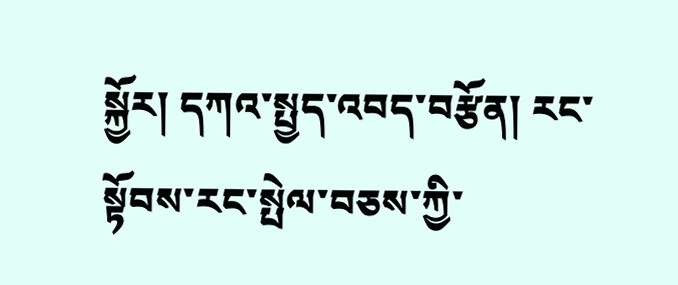སྐྱོར། དཀའ་སྤྱད་འབད་བརྩོན། རང་སྟོབས་རང་སྤེལ་བཅས་ཀྱི་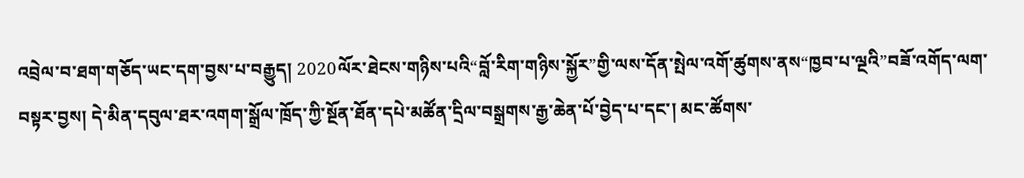འབྲེལ་བ་ཐག་གཅོད་ཡང་དག་བྱས་པ་བརྒྱུད། 2020ལོར་ཐེངས་གཉིས་པའི“བློ་རིག་གཉིས་སྐྱོར”གྱི་ལས་དོན་སྤེལ་འགོ་ཚུགས་ནས“ཁྱབ་པ་ལྔའི”བཟོ་འགོད་ལག་བསྟར་བྱས། དེ་མིན་དབུལ་ཐར་འགག་སྒྲོལ་ཁྲོད་ཀྱི་སྔོན་ཐོན་དཔེ་མཚོན་དྲིལ་བསྒྲགས་རྒྱ་ཆེན་པོ་བྱེད་པ་དང་། མང་ཚོགས་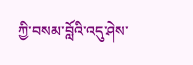ཀྱི་བསམ་བློའི་འདུ་ཤེས་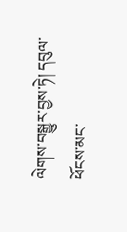ལེགས་བསྒྱུར་བྱས་ཏེ། དབུལ་ཕོངས་མང་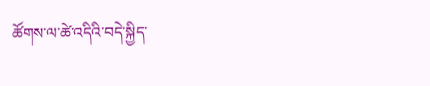ཚོགས་ལ་ཚེ་འདིའི་བདེ་སྐྱིད་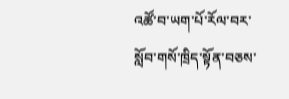འཚོ་བ་ཡག་པོ་རོལ་བར་སློབ་གསོ་ཁྲིད་སྟོན་བཅས་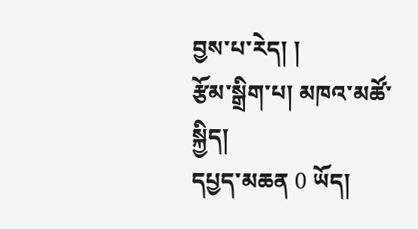བྱས་པ་རེད། །
རྩོམ་སྒྲིག་པ། མཁའ་མཚོ་སྐྱིད།
དཔྱད་མཆན 0 ཡོད།